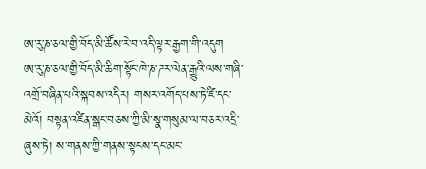ཨ་རུ་ཎ་ཅལ་གྱི་བོད་མི་ཚོས་རེ་བ་འདི་ལྟར་རྒྱག་གི་འདུག
ཨ་རུ་ཎ་ཅལ་གྱི་བོད་མི་ཆིག་སྟོང་ཁེ་ཎ་ཌར་ལེན་རྒྱུའི་ལས་གཞི་འགྲོ་བཞིན་པའི་སྐབས་འདིར། གསར་འགོད་པས་ཏེ་ཛི་དང་མེའོ། བསྟན་འཛིན་སྒང་བཅས་ཀྱི་མི་སྣ་གསུམ་ལ་བཅར་འདྲི་ཞུས་ཏེ། ས་གནས་ཀྱི་གནས་སྟངས་དང་མང་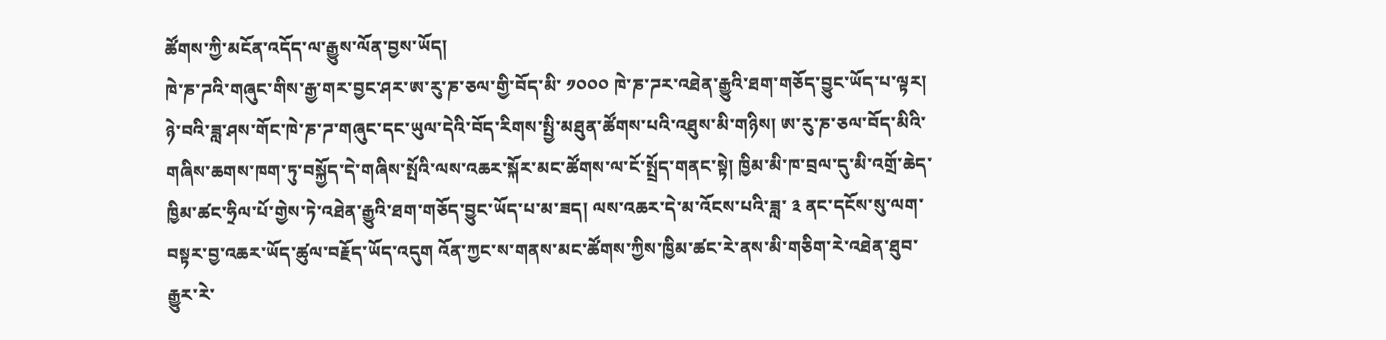ཚོགས་ཀྱི་མངོན་འདོད་ལ་རྒྱུས་ལོན་བྱས་ཡོད།
ཁེ་ཎ་ཌའི་གཞུང་གིས་རྒྱ་གར་བྱང་ཤར་ཨ་རུ་ཎ་ཅལ་གྱི་བོད་མི་ ༡༠༠༠ ཁེ་ཎ་ཌར་འཐེན་རྒྱུའི་ཐག་གཅོད་བྱུང་ཡོད་པ་ལྟར། ཉེ་བའི་ཟླ་ཤས་གོང་ཁེ་ཎ་ཌ་གཞུང་དང་ཡུལ་དེའི་བོད་རིགས་སྤྱི་མཐུན་ཚོགས་པའི་འཐུས་མི་གཉིས། ཨ་རུ་ཎ་ཅལ་བོད་མིའི་གཞིས་ཆགས་ཁག་ཏུ་བསྐྱོད་དེ་གཞིས་སྤོའི་ལས་འཆར་སྐོར་མང་ཚོགས་ལ་ངོ་སྤྲོད་གནང་སྟེ། ཁྱིམ་མི་ཁ་བྲལ་དུ་མི་འགྲོ་ཆེད་ཁྱིམ་ཚང་ཧྲིལ་པོ་གྱེས་ཏེ་འཐེན་རྒྱུའི་ཐག་གཅོད་བྱུང་ཡོད་པ་མ་ཟད། ལས་འཆར་དེ་མ་འོངས་པའི་ཟླ་ ༣ ནང་དངོས་སུ་ལག་བསྟར་བྱ་འཆར་ཡོད་ཚུལ་བརྗོད་ཡོད་འདུག འོན་ཀྱང་ས་གནས་མང་ཚོགས་ཀྱིས་ཁྱིམ་ཚང་རེ་ནས་མི་གཅིག་རེ་འཐེན་ཐུབ་རྒྱུར་རེ་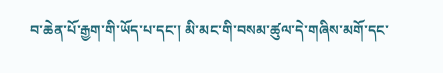བ་ཆེན་པོ་རྒྱག་གི་ཡོད་པ་དང་། མི་མང་གི་བསམ་ཚུལ་དེ་གཞིས་མགོ་དང་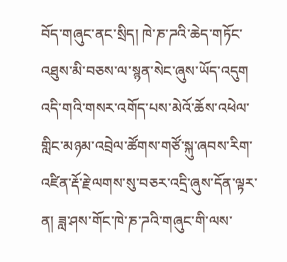བོད་གཞུང་ནང་སྲིད། ཁེ་ཎ་ཌའི་ཆེད་གཏོང་འཐུས་མི་བཅས་ལ་སྙན་སེང་ཞུས་ཡོད་འདུག
འདི་གའི་གསར་འགོད་པས་མེའོ་ཆོས་འཕེལ་གླིང་མཉམ་འབྲེལ་ཚོགས་གཙོ་སྐུ་ཞབས་རིག་འཛིན་རྡོ་རྗེ་ལགས་སུ་བཅར་འདྲི་ཞུས་དོན་ལྟར་ན། ཟླ་ཤས་གོང་ཁེ་ཎ་ཌའི་གཞུང་གི་ལས་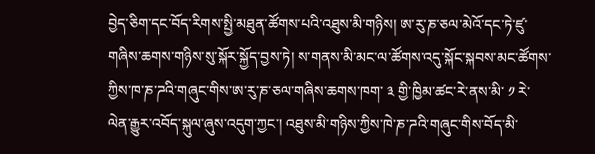བྱེད་ཅིག་དང་བོད་རིགས་སྤྱི་མཐུན་ཚོགས་པའི་འཐུས་མི་གཉིས། ཨ་རུ་ཎ་ཅལ་མེའོ་དང་ཏེ་ཛུ་གཞིས་ཆགས་གཉིས་སུ་སྐོར་སྐྱོད་བྱས་ཏེ། ས་གནས་མི་མང་ལ་ཚོགས་འདུ་སྐོང་སྐབས་མང་ཚོགས་ཀྱིས་ཁ་ཎ་ཌའི་གཞུང་གིས་ཨ་རུ་ཎ་ཅལ་གཞིས་ཆགས་ཁག་ ༣ གྱི་ཁྱིམ་ཚང་རེ་ནས་མི་ ༡ རེ་ལེན་རྒྱུར་འབོད་སྐུལ་ཞུས་འདུག་ཀྱང་། འཐུས་མི་གཉིས་ཀྱིས་ཁེ་ཎ་ཌའི་གཞུང་གིས་བོད་མི་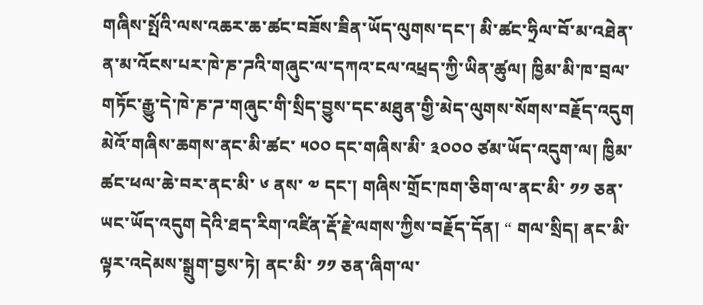གཞིས་སྤོའི་ལས་འཆར་ཆ་ཚང་བཟོས་ཟིན་ཡོད་ལུགས་དང་། མི་ཚང་ཧྲིལ་བོ་མ་འཐེན་ན་མ་འོངས་པར་ཁེ་ཎ་ཌའི་གཞུང་ལ་དཀའ་ངལ་འཕྲད་ཀྱི་ཡིན་ཚུལ། ཁྱིམ་མི་ཁ་བྲལ་གཏོང་རྒྱུ་དེ་ཁེ་ཎ་ཌ་གཞུང་གི་སྲིད་བྱུས་དང་མཐུན་གྱི་མེད་ལུགས་སོགས་བརྗོད་འདུག
མེའོ་གཞིས་ཆགས་ནང་མི་ཚང་ ༥༠༠ དང་གཞིས་མི་ ༣༠༠༠ ཙམ་ཡོད་འདུག་ལ། ཁྱིམ་ཚང་ཕལ་ཆེ་བར་ནང་མི་ ༦ ནས་ ༧ དང་། གཞིས་གྲོང་ཁག་ཅིག་ལ་ནང་མི་ ༡༡ ཅན་ཡང་ཡོད་འདུག དེའི་ཐད་རིག་འཛིན་རྡོ་རྗེ་ལགས་ཀྱིས་བརྗོད་དོན། “ གལ་སྲིད། ནང་མི་ལྟར་འདེམས་སྒྲུག་བྱས་ཏེ། ནང་མི་ ༡༡ ཅན་ཞིག་ལ་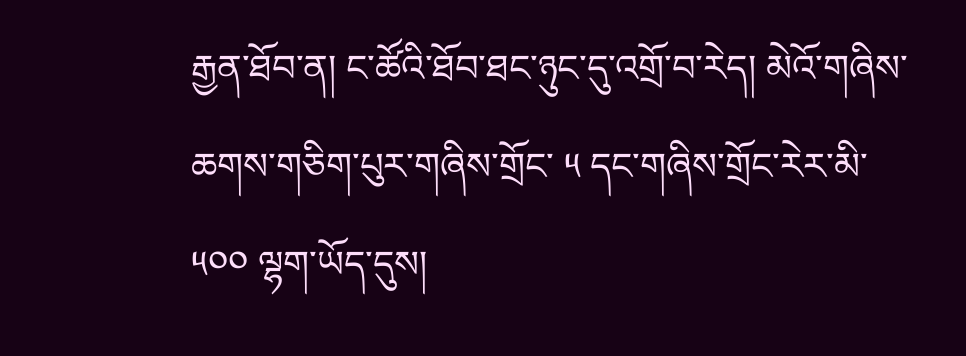རྒྱན་ཐོབ་ན། ང་ཚོའི་ཐོབ་ཐང་ཉུང་དུ་འགྲོ་བ་རེད། མེའོ་གཞིས་ཆགས་གཅིག་པུར་གཞིས་གྲོང་ ༥ དང་གཞིས་གྲོང་རེར་མི་ ༥༠༠ ལྷག་ཡོད་དུས།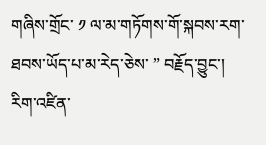གཞིས་གྲོང་ ༡ ལ་མ་གཏོགས་གོ་སྐབས་རག་ཐབས་ཡོད་པ་མ་རེད་ཅེས་ ” བརྗོད་བྱུང་།
རིག་འཛིན་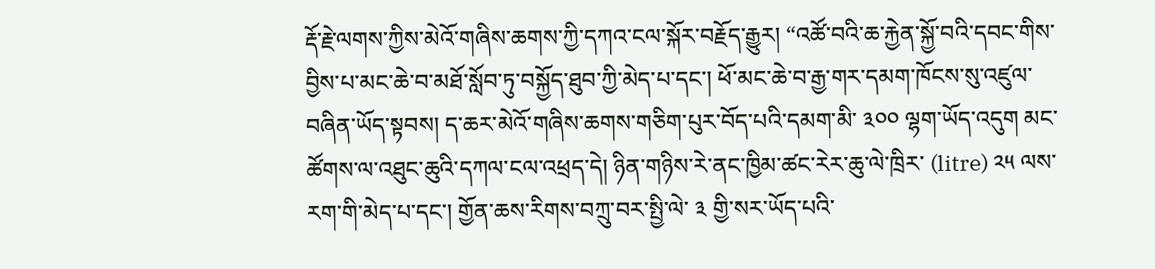རྡོ་རྗེ་ལགས་ཀྱིས་མེའོ་གཞིས་ཆགས་ཀྱི་དཀའ་ངལ་སྐོར་བརྗོད་རྒྱུར། “འཚོ་བའི་ཆ་རྐྱེན་སྐྱོ་བའི་དབང་གིས་བྱིས་པ་མང་ཆེ་བ་མཐོ་སློབ་ཏུ་བསྐྱོད་ཐུབ་ཀྱི་མེད་པ་དང་། ཕོ་མང་ཆེ་བ་རྒྱ་གར་དམག་ཁོངས་སུ་འཛུལ་བཞིན་ཡོད་སྟབས། ད་ཆར་མེའོ་གཞིས་ཆགས་གཅིག་པུར་བོད་པའི་དམག་མི་ ༣༠༠ ལྷག་ཡོད་འདུག མང་ཚོགས་ལ་འཐུང་ཆུའི་དཀལ་ངལ་འཕྲད་དེ། ཉིན་གཉིས་རེ་ནང་ཁྱིམ་ཚང་རེར་ཆུ་ལེ་ཁྲིར་ (litre) ༢༥ ལས་རག་གི་མེད་པ་དང་། གྱོན་ཆས་རིགས་བཀྲུ་བར་སྤྱི་ལེ་ ༣ གྱི་སར་ཡོད་པའི་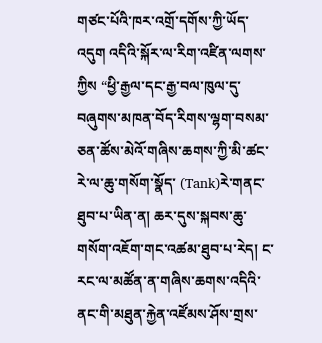གཙང་པོའི་ཁར་འགྲོ་དགོས་ཀྱི་ཡོད་འདུག འདིའི་སྐོར་ལ་རིག་འཛིན་ལགས་ཀྱིས “ཕྱི་རྒྱལ་དང་རྒྱ་བལ་ཁུལ་དུ་བཞུགས་མཁན་བོད་རིགས་ལྷག་བསམ་ཅན་ཚོས་མེའོ་གཞིས་ཆགས་ཀྱི་མི་ཚང་རེ་ལ་ཆུ་གསོག་སྣོད་ (Tank)རེ་གནང་ཐུབ་པ་ཡིན་ན། ཆར་དུས་སྐབས་ཆུ་གསོག་འཇོག་གང་འཚམ་ཐུབ་པ་རེད། ང་རང་ལ་མཚོན་ན་གཞིས་ཆགས་འདིའི་ནང་གི་མཐུན་རྐྱེན་འཛོམས་ཤོས་གྲས་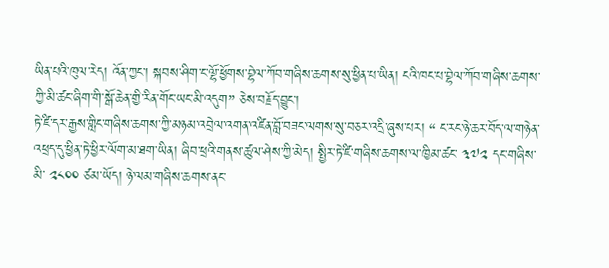ཡིན་པའི་ཁུལ་རེད། འོན་ཀྱང་། སྐབས་ཤིག་ང་ལྷོ་ཕྱོགས་བྷེལ་ཀོབ་གཞིས་ཆགས་སུ་ཕྱིན་པ་ཡིན། ངའི་ཁང་པ་བྷེལ་ཀོབ་གཞིས་ཆགས་ཀྱི་མི་ཚང་ཞིག་གི་སྒོ་ཆེན་གྱི་རིན་གོང་ཡང་མི་འདུག” ཅེས་བརྗོད་བྱུང་།
ཏེ་ཛི་དར་རྒྱས་གླིང་གཞིས་ཆགས་ཀྱི་མཉམ་འབྲེལ་འགན་འཛིན་བློ་བཟང་ལགས་སུ་བཅར་འདྲི་ཞུས་པར། “ ང་རང་ཉེ་ཆར་བོད་ལ་གཉེན་འཕྲད་དུ་ཕྱིན་ཏེ་ཕྱིར་ལོག་མ་ཐག་ཡིན། ཞིབ་ཕྲའི་གནས་ཚུལ་ཤེས་ཀྱི་མེད། སྤྱིར་ཏེ་ཛི་གཞིས་ཆགས་ལ་ཁྱིམ་ཚང་ ༣༧༢ དང་གཞིས་མི་ ༢༨༠༠ ཙམ་ཡོད། ཉེ་ལམ་གཞིས་ཆགས་ནང་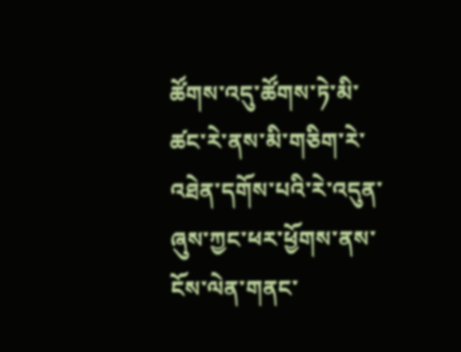ཚོགས་འདུ་ཚོགས་ཏེ་མི་ཚང་རེ་ནས་མི་གཅིག་རེ་འཐེན་དགོས་པའི་རེ་འདུན་ཞུས་ཀྱང་ཕར་ཕྱོགས་ནས་ངོས་ལེན་གནང་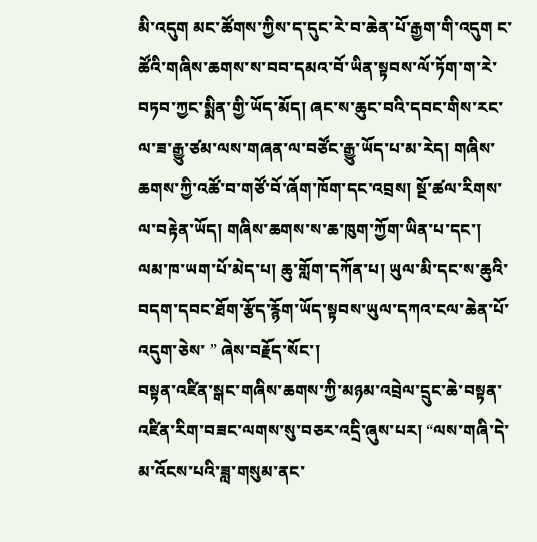མི་འདུག མང་ཚོགས་ཀྱིས་ད་དུང་རེ་བ་ཆེན་པོ་རྒྱག་གི་འདུག ང་ཚོའི་གཞིས་ཆགས་ས་བབ་དམའ་བོ་ཡིན་སྟབས་ལོ་ཏོག་ག་རེ་བཏབ་ཀྱང་སྨིན་གྱི་ཡོད་མོད། ཞང་ས་ཆུང་བའི་དབང་གིས་རང་ལ་ཟ་རྒྱུ་ཙམ་ལས་གཞན་ལ་བཙོང་རྒྱུ་ཡོད་པ་མ་རེད། གཞིས་ཆགས་ཀྱི་འཚོ་བ་གཙོ་བོ་ཞོག་ཁོག་དང་འབྲས། སྔོ་ཚལ་རིགས་ལ་བརྟེན་ཡོད། གཞིས་ཆགས་ས་ཆ་ཁུག་ཀྱོག་ཡིན་པ་དང་། ལམ་ཁ་ཡག་པོ་མེད་པ། ཆུ་གློག་དཀོན་པ། ཡུལ་མི་དང་ས་ཆུའི་བདག་དབང་ཐོག་རྩོད་རྙོག་ཡོད་སྟབས་ཡུལ་དཀའ་ངལ་ཆེན་པོ་འདུག་ཅེས་ ” ཞེས་བརྗོད་སོང་།
བསྟན་འཛིན་སྒང་གཞིས་ཆགས་ཀྱི་མཉམ་འབྲེལ་དྲུང་ཆེ་བསྟན་འཛིན་རིག་བཟང་ལགས་སུ་བཅར་འདྲི་ཞུས་པར། “ལས་གཞི་དེ་མ་འོངས་པའི་ཟླ་གསུམ་ནང་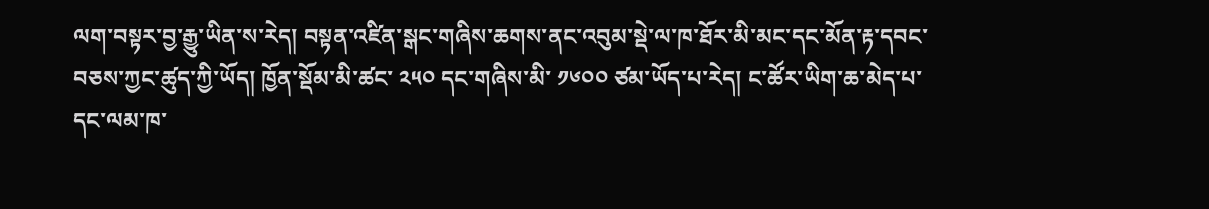ལག་བསྟར་བྱ་རྒྱུ་ཡིན་ས་རེད། བསྟན་འཛིན་སྒང་གཞིས་ཆགས་ནང་འབུམ་སྡེ་ལ་ཁ་ཐོར་མི་མང་དང་མོན་རྟ་དབང་བཅས་ཀྱང་ཚུད་ཀྱི་ཡོད། ཁྱོན་སྡོམ་མི་ཚང་ ༢༥༠ དང་གཞིས་མི་ ༡༦༠༠ ཙམ་ཡོད་པ་རེད། ང་ཚོར་ཡིག་ཆ་མེད་པ་དང་ལམ་ཁ་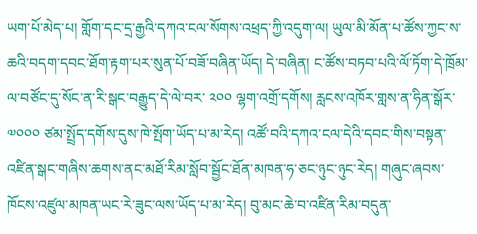ཡག་པོ་མེད་པ། གློག་དང་དྲ་རྒྱའི་དཀའ་ངལ་སོགས་འཕྲད་ཀྱི་འདུག་ལ། ཡུལ་མི་མོན་པ་ཚོས་ཀྱང་ས་ཆའི་བདག་དབང་ཐོག་རྟག་པར་སུན་པོ་བཟོ་བཞིན་ཡོད། དེ་བཞིན། ང་ཚོས་བཏབ་པའི་ལོ་ཏོག་དེ་ཁྲོམ་ལ་བཙོང་དུ་སོང་ན་རི་སྒང་བརྒྱུད་དེ་ལེ་བར་ ༢༠༠ ལྷག་འགྲོ་དགོས། རླངས་འཁོར་གླས་ན་ཧིན་སྒོར་ ༧༠༠༠ ཙམ་སྤྲོད་དགོས་དུས་ཁེ་སྤོག་ཡོད་པ་མ་རེད། འཚོ་བའི་དཀའ་ངལ་དེའི་དབང་གིས་བསྟན་འཛིན་སྒང་གཞིས་ཆགས་ནང་མཐོ་རིམ་སློབ་སྦྱོང་ཐོན་མཁན་ཧ་ཅང་ཉུང་ཉུང་རེད། གཞུང་ཞབས་ཁོངས་འཛུལ་མཁན་ཡང་རེ་ཟུང་ལས་ཡོད་པ་མ་རེད། བུ་མང་ཆེ་བ་འཛིན་རིམ་བདུན་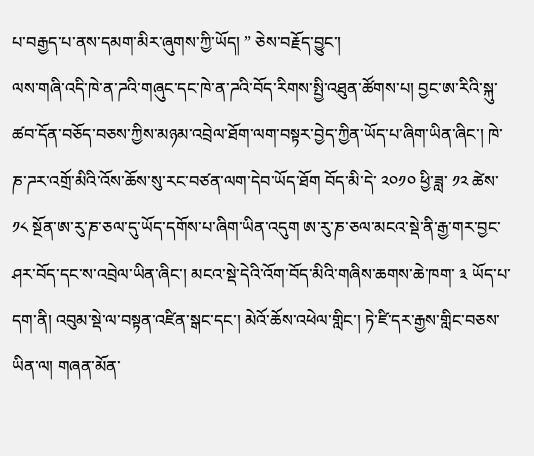པ་བརྒྱད་པ་ནས་དམག་མིར་ཞུགས་ཀྱི་ཡོད། ” ཅེས་བརྗོད་བྱུང་།
ལས་གཞི་འདི་ཁེ་ན་ཌའི་གཞུང་དང་ཁེ་ན་ཌའི་བོད་རིགས་སྤྱི་འཐུན་ཚོགས་པ། བྱང་ཨ་རིའི་སྐུ་ཚབ་དོན་བཅོད་བཅས་ཀྱིས་མཉམ་འབྲེལ་ཐོག་ལག་བསྟར་བྱེད་ཀྱིན་ཡོད་པ་ཞིག་ཡིན་ཞིང་། ཁེ་ཎ་ཌར་འགྲོ་མིའི་འོས་ཆོས་སུ་རང་བཙན་ལག་དེབ་ཡོད་ཐོག བོད་མི་དེ་ ༢༠༡༠ ཕྱི་ཟླ་ ༡༢ ཚེས་ ༡༨ སྔོན་ཨ་རུ་ཎ་ཅལ་དུ་ཡོད་དགོས་པ་ཞིག་ཡིན་འདུག ཨ་རུ་ཎ་ཅལ་མངའ་སྡེ་ནི་རྒྱ་གར་བྱང་ཤར་བོད་དང་ས་འབྲེལ་ཡིན་ཞིང་། མངའ་སྡེ་དེའི་འོག་བོད་མིའི་གཞིས་ཆགས་ཆེ་ཁག་ ༣ ཡོད་པ་དག་ནི། འབུམ་སྡེ་ལ་བསྟན་འཛིན་སྒང་དང་། མེའོ་ཆོས་འཕེལ་གླིང་། ཏེ་ཛི་དར་རྒྱས་གླིང་བཅས་ཡིན་ལ། གཞན་མོན་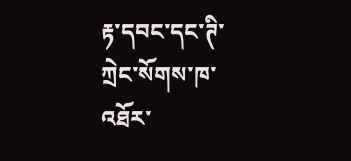རྟ་དབང་དང་ཊི་ཀྲེང་སོགས་ཁ་འཐོར་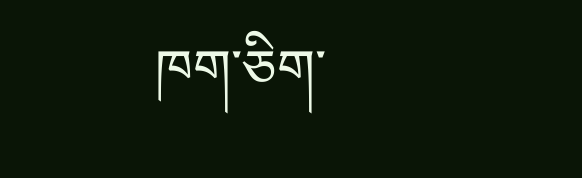ཁག་ཅིག་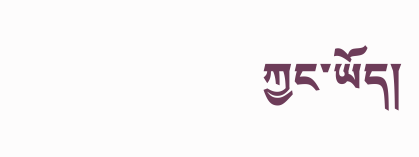ཀྱང་ཡོད།